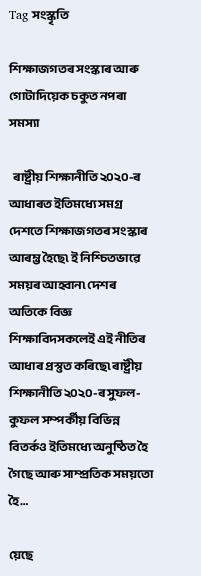Tag সংস্কৃতি

শিক্ষাজগতৰ সংস্কাৰ আৰু গোটাদিয়েক চকুত নপৰা সমস্যা

  ৰাষ্ট্ৰীয় শিক্ষানীতি ২০২০-ৰ আধাৰত ইতিমধ্যে সমগ্ৰ দেশতে শিক্ষাজগতৰ সংস্কাৰ আৰম্ভ হৈছে৷ ই নিশ্চিতভাৱে সময়ৰ আহ্বান৷ দেশৰ অতিকে বিজ্ঞ শিক্ষাবিদসকলেই এই নীতিৰ আধাৰ প্ৰস্তুত কৰিছে৷ ৰাষ্ট্ৰীয় শিক্ষানীতি ২০২০-ৰ সুফল-কুফল সম্পৰ্কীয় বিভিন্ন বিতৰ্কও ইতিমধ্যে অনুষ্ঠিত হৈ গৈছে আৰু সাম্প্ৰতিক সময়তো হৈ…

য়েছে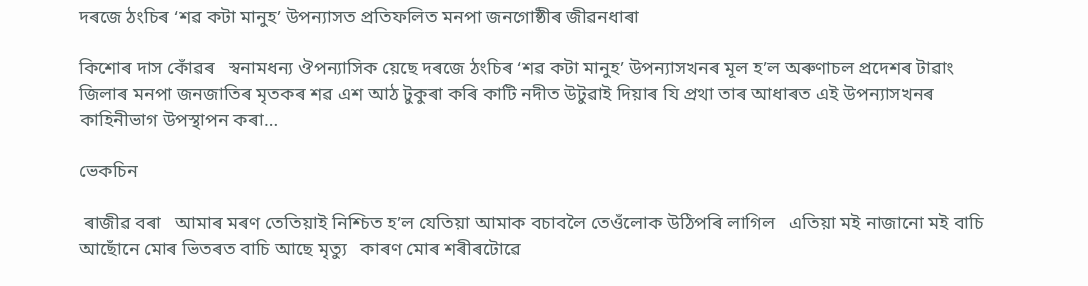দৰজে ঠংচিৰ ‘শৱ কটা মানুহ’ উপন্যাসত প্ৰতিফলিত মনপা জনগোষ্ঠীৰ জীৱনধাৰা

কিশোৰ দাস কোঁৱৰ   স্বনামধন্য ঔপন্যাসিক য়েছে দৰজে ঠংচিৰ ‘শৱ কটা মানুহ’ উপন্যাসখনৰ মূল হ’ল অৰুণাচল প্ৰদেশৰ টাৱাং জিলাৰ মনপা জনজাতিৰ মৃতকৰ শৱ এশ আঠ টুকুৰা কৰি কাটি নদীত উটুৱাই দিয়াৰ যি প্ৰথা তাৰ আধাৰত এই উপন্যাসখনৰ কাহিনীভাগ উপস্থাপন কৰা…

ভেকচিন

 ৰাজীৱ বৰা   আমাৰ মৰণ তেতিয়াই নিশ্চিত হ’ল যেতিয়া আমাক বচাবলৈ তেওঁলোক উঠিপৰি লাগিল   এতিয়া মই নাজানো মই বাচি আছোঁনে মোৰ ভিতৰত বাচি আছে মৃত্যু   কাৰণ মোৰ শৰীৰটোৱে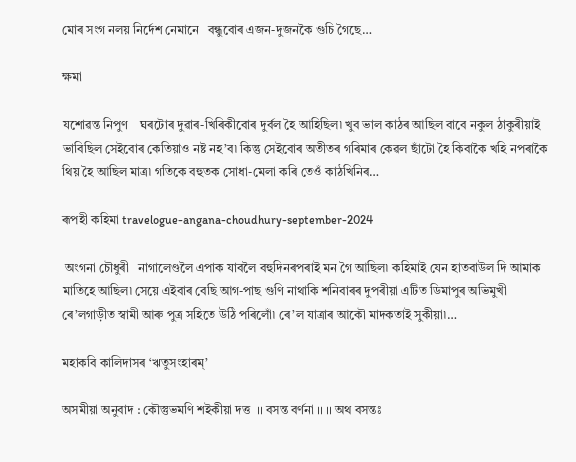মোৰ সংগ নলয় নিৰ্দেশ নেমানে   বন্ধুবোৰ এজন-দুজনকৈ গুচি গৈছে…

ক্ষমা

যশোৱন্ত নিপুণ    ঘৰটোৰ দুৱাৰ-খিৰিকীবোৰ দুৰ্বল হৈ আহিছিল৷ খুব ভাল কাঠৰ আছিল বাবে নকুল ঠাকুৰীয়াই ভাবিছিল সেইবোৰ কেতিয়াও নষ্ট নহ’ব৷ কিন্তু সেইবোৰ অতীতৰ গৰিমাৰ কেৱল ছাঁটো হৈ কিবাকৈ খহি নপৰাকৈ থিয় হৈ আছিল মাত্ৰ৷ গতিকে বহুতক সোধা-মেলা কৰি তেওঁ কাঠখিনিৰ…

ৰূপহী কহিমা travelogue-angana-choudhury-september-2024

 অংগনা চৌধুৰী   নাগালেণ্ডলৈ এপাক যাবলৈ বহুদিনৰপৰাই মন গৈ আছিল৷ কহিমাই যেন হাতবাউল দি আমাক মাতিহে আছিল৷ সেয়ে এইবাৰ বেছি আগ-পাছ গুণি নাথাকি শনিবাৰৰ দুপৰীয়া এটিত ডিমাপুৰ অভিমুখী ৰে’লগাড়ীত স্বামী আৰু পুত্ৰ সহিতে উঠি পৰিলোঁ৷ ৰে’ল যাত্ৰাৰ আকৌ মাদকতাই সুকীয়া৷…

মহাকবি কালিদাসৰ ‘ঋতুসংহাৰম্’

অসমীয়া অনুবাদ : কৌস্তুভমণি শইকীয়া দত্ত  ।। বসন্ত বৰ্ণনা ।। ।। অথ বসন্তঃ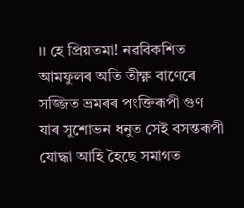।। হে প্ৰিয়তমা! নৱবিকশিত আমফুলৰ অতি তীক্ষ্ণ বাণেৰে সজ্জিত ভ্ৰমৰৰ পংক্তিৰূপী গুণ যাৰ সুশোভন ধনুত সেই বসন্তৰূপী যোদ্ধা আহি হৈছে সমাগত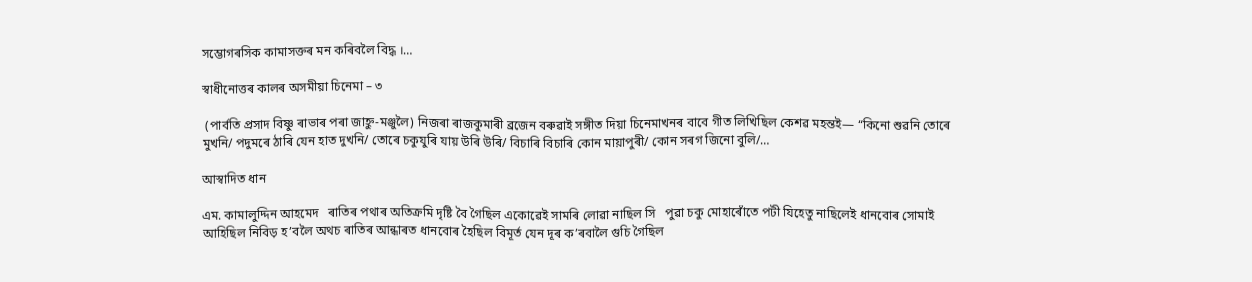সম্ভোগৰসিক কামাসক্তৰ মন কৰিবলৈ বিদ্ধ ।…

স্বাধীনোত্তৰ কালৰ অসমীয়া চিনেমা – ৩

 (পাৰ্বতি প্ৰসাদ বিষ্ণু ৰাভাৰ পৰা জাহ্নু-মঞ্জুলৈ) নিজৰা ৰাজকুমাৰী ব্ৰজেন বৰুৱাই সঙ্গীত দিয়া চিনেমাখনৰ বাবে গীত লিখিছিল কেশৱ মহন্তই— “কিনো শুৱনি তোৰে মুখনি/ পদুমৰে ঠাৰি যেন হাত দুখনি/ তোৰে চকুযুৰি যায় উৰি উৰি/ বিচাৰি বিচাৰি কোন মায়াপুৰী/ কোন সৰগ জিনো বুলি/…

আস্বাদিত ধান

এম. কামালুদ্দিন আহমেদ   ৰাতিৰ পথাৰ অতিক্ৰমি দৃষ্টি বৈ গৈছিল একোৱেই সামৰি লোৱা নাছিল সি   পুৱা চকু মোহাৰোঁতে পটী যিহেতু নাছিলেই ধানবোৰ সোমাই আহিছিল নিবিড় হ’বলৈ অথচ ৰাতিৰ আন্ধাৰত ধানবোৰ হৈছিল বিমূৰ্ত যেন দূৰ ক’ৰবালৈ গুচি গৈছিল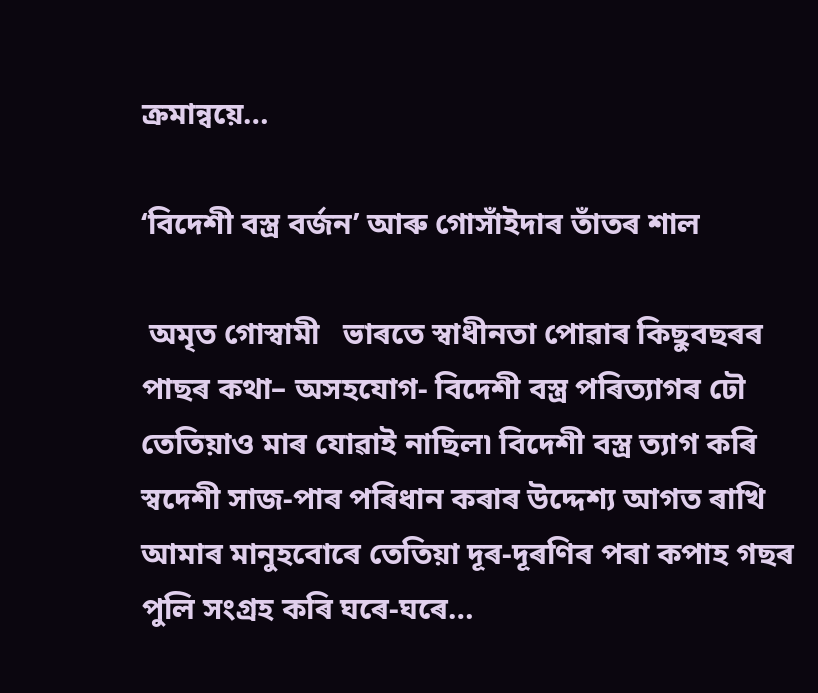ক্ৰমান্বয়ে…

‘বিদেশী বস্ত্ৰ বৰ্জন’ আৰু গোসাঁইদাৰ তাঁতৰ শাল

 অমৃত গোস্বামী   ভাৰতে স্বাধীনতা পোৱাৰ কিছুবছৰৰ পাছৰ কথা– অসহযোগ- বিদেশী বস্ত্ৰ পৰিত্যাগৰ ঢৌ তেতিয়াও মাৰ যোৱাই নাছিল৷ বিদেশী বস্ত্ৰ ত্যাগ কৰি স্বদেশী সাজ-পাৰ পৰিধান কৰাৰ উদ্দেশ্য আগত ৰাখি আমাৰ মানুহবোৰে তেতিয়া দূৰ-দূৰণিৰ পৰা কপাহ গছৰ পুলি সংগ্ৰহ কৰি ঘৰে-ঘৰে…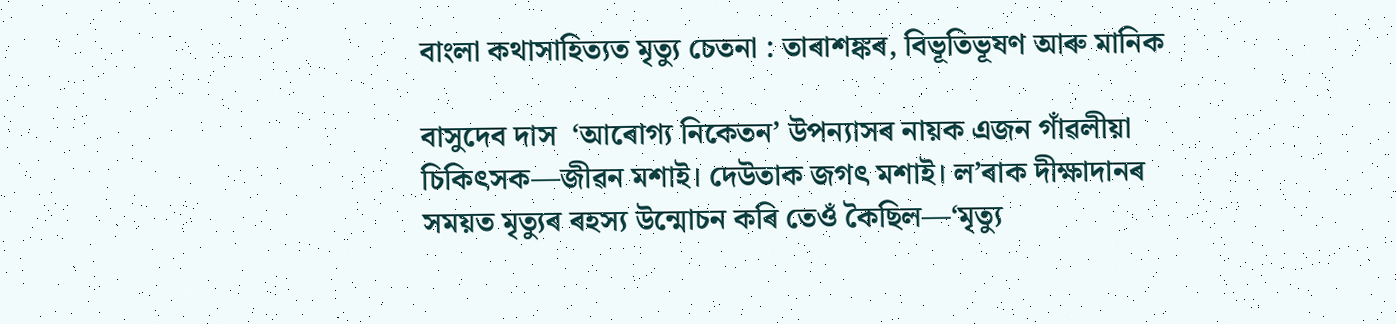বাংলা কথাসাহিত্যত মৃত্যু চেতনা : তাৰাশঙ্কৰ, বিভূতিভূষণ আৰু মানিক

বাসুদেব দাস  ‘আৰোগ্য নিকেতন’ উপন্যাসৰ নায়ক এজন গাঁৱলীয়া চিকিৎসক—জীৱন মশাই। দেউতাক জগৎ মশাই। ল’ৰাক দীক্ষাদানৰ সময়ত মৃত্যুৰ ৰহস্য উন্মোচন কৰি তেওঁ কৈছিল—‘মৃত্যু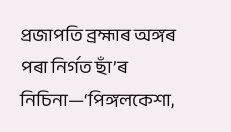প্রজাপতি ব্রহ্মাৰ অঙ্গৰ পৰা নির্গত ছাঁ’ৰ নিচিনা—‘পিঙ্গলকেশা,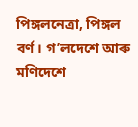পিঙ্গলনেত্রা, পিঙ্গল বর্ণ। গ’লদেশে আৰু মণিদেশে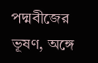পদ্মবীজের ভূষণ, অঙ্গে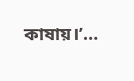কাষায়।’…